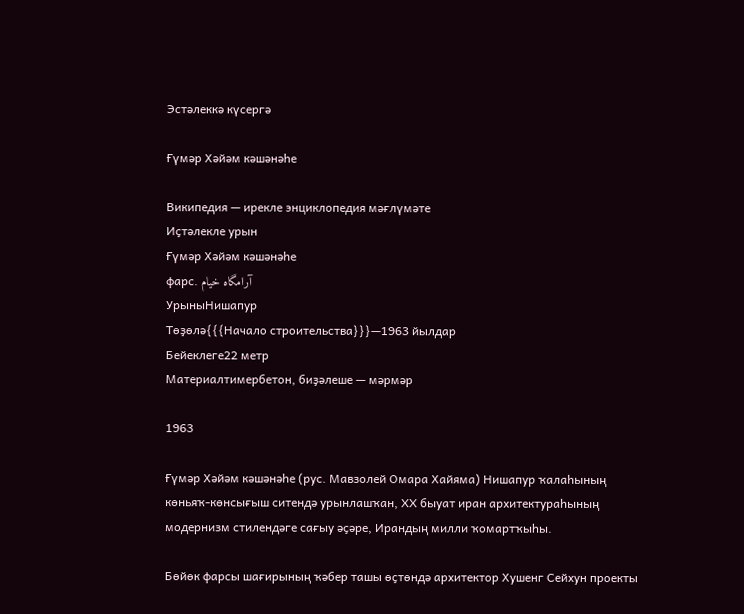Эстәлеккә күсергә

Ғүмәр Хәйәм кәшәнәһе

Википедия — ирекле энциклопедия мәғлүмәте
Иҫтәлекле урын
Ғүмәр Хәйәм кәшәнәһе
фарс. آرامگاه خیام
УрыныНишапур
Төҙөлә{{{Начало строительства}}}—1963 йылдар
Бейеклеге22 метр
Материалтимербетон, биҙәлеше — мәрмәр

1963

Ғүмәр Хәйәм кәшәнәһе (рус. Мавзолей Омара Хайяма) Нишапур ҡалаһының көньяҡ-көнсығыш ситендә урынлашҡан, XX быуат иран архитектураһының модернизм стилендәге сағыу әҫәре, Ирандың милли ҡомартҡыһы.

Бөйөк фарсы шағирының ҡәбер ташы өҫтөндә архитектор Хушенг Сейхун проекты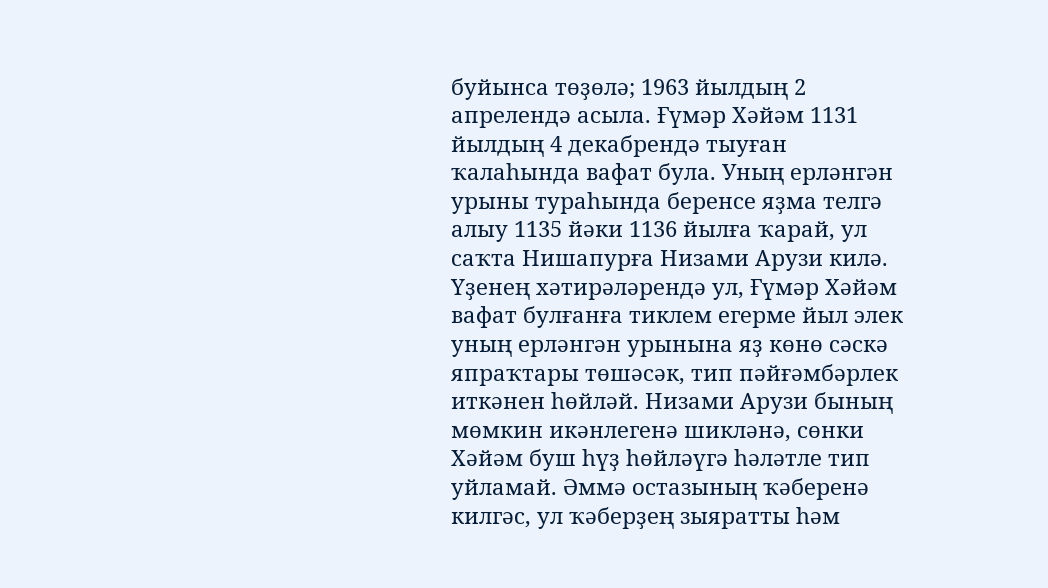буйынса төҙөлә; 1963 йылдың 2 апрелендә асыла. Ғүмәр Хәйәм 1131 йылдың 4 декабрендә тыуған ҡалаһында вафат була. Уның ерләнгән урыны тураһында беренсе яҙма телгә алыу 1135 йәки 1136 йылға ҡарай, ул саҡта Нишапурға Низами Арузи килә. Үҙенең хәтирәләрендә ул, Ғүмәр Хәйәм вафат булғанға тиклем егерме йыл элек уның ерләнгән урынына яҙ көнө сәскә япраҡтары төшәсәк, тип пәйғәмбәрлек иткәнен һөйләй. Низами Арузи бының мөмкин икәнлегенә шикләнә, сөнки Хәйәм буш һүҙ һөйләүгә һәләтле тип уйламай. Әммә остазының ҡәберенә килгәс, ул ҡәберҙең зыяратты һәм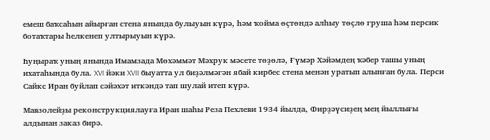емеш баҡсаһын айырған стена янында булыуын күрә, һәм ҡойма өҫтөндә алһыу төҫлө груша һәм персик ботаҡтары һелкенеп ултырыуын күрә.

Һуңыраҡ уның янында Имамзада Мөхәммәт Мәхрук мәсете төҙөлә, Ғүмәр Хәйәмдең ҡәбер ташы уның ихатаһында була. XVI йәки XVII быуатта ул биҙәлмәгән ябай кирбес стена менән уратып алынған була. Перси Сайкс Иран буйлап сәйәхәт иткәндә тап шулай итеп күрә.

Мавзолейҙы реконструкциялауға Иран шаһы Реза Пехлеви 1934 йылда, Фирҙәүсиҙең мең йыллығы алдынан заказ бирә.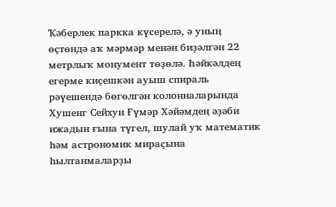Ҡәберлек паркка күсерелә, ә уның өҫтөндә аҡ мәрмәр менән биҙәлгән 22 метрлыҡ монумент төҙөлә. Һәйкәлдең егерме киҫешкән ауыш спираль рәүешендә бөгөлгән колонналарында Хушенг Сейхун Ғүмәр Хәйәмдең әҙәби ижадын ғына түгел, шулай уҡ математик һәм астрономик мираҫына һылтанмаларҙы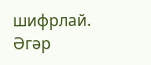шифрлай. Әгәр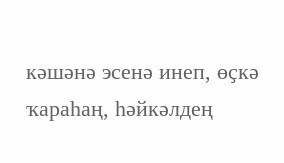кәшәнә эсенә инеп, өҫкә ҡараһаң, һәйкәлдең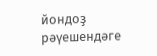йондоҙ рәүешендәге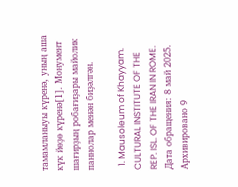тамамланыуы күренә, уның аша күк йөҙө күренә[1]. Монумент шағирҙың робағиҙары майолик паннолар менән биҙәлгән.

  1. Mausoleum of Khayyam. CULTURAL INSTITUTE OF THE REP. ISL. OF THE IRAN IN ROME. Дата обращения: 8 май 2025. Архивировано 9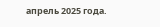апрель 2025 года.